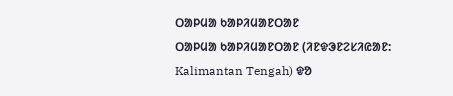ᱛᱟᱞᱢᱟ ᱠᱟᱞᱤᱢᱟᱱᱛᱟᱱ
ᱛᱟᱞᱢᱟ ᱠᱟᱞᱤᱢᱟᱱᱛᱟᱱ (ᱤᱱᱫᱳᱱᱮᱥᱤᱭᱟᱱ: Kalimantan Tengah) ᱫᱚ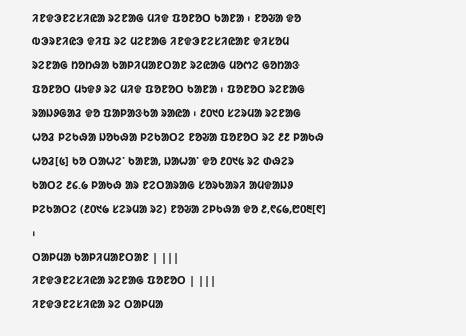ᱤᱱᱫᱳᱱᱮᱥᱤᱭᱟ ᱨᱮᱱᱟᱜ ᱢᱤᱫ ᱯᱚᱱᱚᱛ ᱠᱟᱱᱟ ᱾ ᱱᱚᱶᱟ ᱫᱚ ᱵᱳᱨᱱᱤᱭᱳ ᱫᱤᱯ ᱨᱮ ᱢᱮᱱᱟᱜ ᱤᱱᱫᱳᱱᱮᱥᱤᱭᱟᱱ ᱫᱤᱥᱚᱢ ᱨᱮᱱᱟᱜ ᱴᱚᱴᱷᱟ ᱠᱟᱞᱤᱢᱟᱱᱛᱟᱱ ᱨᱮᱭᱟᱜ ᱢᱚᱬᱮ ᱜᱚᱴᱟᱝ ᱯᱚᱱᱚᱛ ᱢᱩᱫᱽ ᱨᱮ ᱢᱤᱫ ᱯᱚᱱᱚᱛ ᱠᱟᱱᱟ ᱾ ᱯᱚᱱᱚᱛ ᱨᱮᱱᱟᱜ ᱨᱟᱡᱽᱜᱟᱲ ᱫᱚ ᱯᱟᱞᱟᱝᱠᱟ ᱨᱟᱭᱟ ᱾ ᱒᱐᱑᱐ ᱥᱮᱨᱢᱟ ᱨᱮᱱᱟᱜ ᱦᱚᱲ ᱞᱮᱠᱷᱟ ᱡᱚᱠᱷᱟ ᱞᱮᱠᱟᱛᱮ ᱱᱚᱶᱟ ᱯᱚᱱᱚᱛ ᱨᱮ ᱒᱒ ᱞᱟᱠᱷ ᱦᱚᱲ[᱕] ᱠᱚ ᱛᱟᱦᱮᱸ ᱠᱟᱱᱟ, ᱡᱟᱦᱟᱸ ᱫᱚ ᱒᱐᱑᱕ ᱨᱮ ᱰᱷᱮᱨ ᱠᱟᱛᱮ ᱒᱔.᱙ ᱞᱟᱠᱷ ᱟᱨ ᱱᱮᱛᱟᱨᱟᱜ ᱥᱚᱨᱠᱟᱨᱤ ᱟᱢᱫᱟᱡᱽ ᱞᱮᱠᱟᱛᱮ (᱒᱐᱑᱙ ᱥᱮᱨᱢᱟ ᱨᱮ) ᱱᱚᱶᱟ ᱮᱞᱠᱷᱟ ᱫᱚ ᱒,᱖᱔᱙,᱘᱐᱓[᱖] ᱾
ᱛᱟᱞᱢᱟ ᱠᱟᱞᱤᱢᱟᱱᱛᱟᱱ | |||
ᱤᱱᱫᱳᱱᱮᱥᱤᱭᱟ ᱨᱮᱱᱟᱜ ᱯᱚᱱᱚᱛ | |||
ᱤᱱᱫᱳᱱᱮᱥᱤᱭᱟ ᱨᱮ ᱛᱟᱞᱢᱟ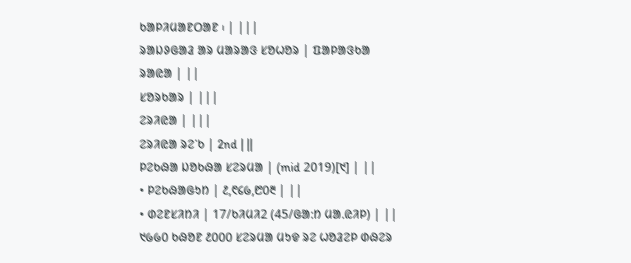ᱠᱟᱞᱤᱢᱟᱱᱛᱟᱱ ᱾ | |||
ᱨᱟᱡᱽᱜᱟᱲ ᱟᱨ ᱢᱟᱨᱟᱝ ᱥᱚᱦᱚᱨ | ᱯᱟᱞᱟᱝᱠᱟ ᱨᱟᱭᱟ | ||
ᱥᱚᱨᱠᱟᱨ | |||
ᱮᱨᱤᱭᱟ | |||
ᱮᱨᱤᱭᱟ ᱨᱮᱸᱠ | 2nd | ||
ᱞᱮᱠᱷᱟ ᱡᱚᱠᱷᱟ ᱥᱮᱨᱢᱟ | (mid 2019)[᱑] | ||
• ᱞᱮᱠᱷᱟᱜᱩᱴ | ᱒,᱖᱔᱙,᱘᱐᱓ | ||
• ᱰᱮᱱᱥᱤᱴᱤ | 17/ᱠᱤᱢᱤ2 (45/ᱜᱟᱺᱴ ᱢᱟᱹᱭᱤᱞ) | ||
᱑᱙᱙᱐ ᱠᱷᱚᱱ ᱒᱐᱐᱐ ᱥᱮᱨᱢᱟ ᱢᱩᱫ ᱨᱮ ᱦᱚᱲᱮᱞ ᱰᱷᱮᱨ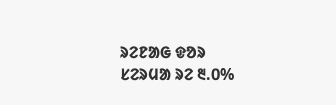ᱨᱮᱱᱟᱜ ᱫᱚᱨ ᱥᱮᱨᱢᱟ ᱨᱮ ᱓.᱐%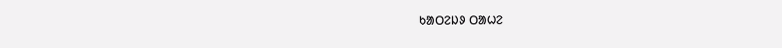ᱠᱟᱛᱮᱡᱽ ᱛᱟᱦᱮ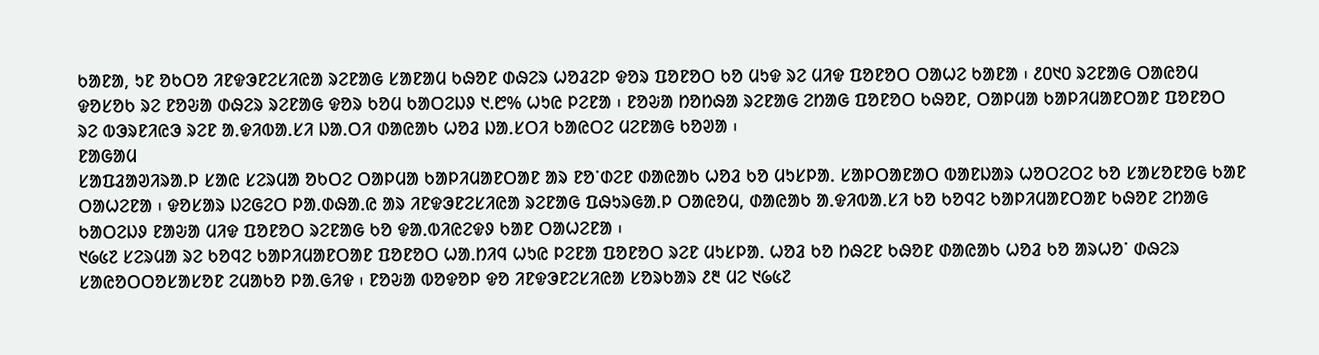ᱠᱟᱱᱟ, ᱩᱱ ᱚᱠᱛᱚ ᱤᱱᱫᱳᱱᱮᱥᱤᱭᱟ ᱨᱮᱱᱟᱜ ᱥᱟᱱᱟᱢ ᱠᱷᱚᱱ ᱰᱷᱮᱨ ᱦᱚᱲᱮᱞ ᱫᱚᱨ ᱯᱚᱱᱚᱛ ᱠᱚ ᱢᱩᱫ ᱨᱮ ᱢᱤᱫ ᱯᱚᱱᱚᱛ ᱛᱟᱦᱮ ᱠᱟᱱᱟ ᱾ ᱒᱐᱑᱐ ᱨᱮᱱᱟᱜ ᱛᱟᱭᱚᱢ ᱫᱚᱥᱚᱠ ᱨᱮ ᱱᱚᱶᱟ ᱰᱷᱮᱨ ᱨᱮᱱᱟᱜ ᱫᱚᱨ ᱠᱚᱢ ᱠᱟᱛᱮᱡᱽ ᱑.᱘% ᱦᱩᱭ ᱞᱮᱱᱟ ᱾ ᱱᱚᱶᱟ ᱴᱚᱴᱷᱟ ᱨᱮᱱᱟᱜ ᱮᱴᱟᱜ ᱯᱚᱱᱚᱛ ᱠᱷᱚᱱ, ᱛᱟᱞᱢᱟ ᱠᱟᱞᱤᱢᱟᱱᱛᱟᱱ ᱯᱚᱱᱚᱛ ᱨᱮ ᱵᱳᱨᱱᱤᱭᱳ ᱨᱮᱱ ᱟᱹᱫᱤᱵᱟᱹᱥᱤ ᱡᱟᱹᱛᱤ ᱰᱟᱭᱟᱠ ᱦᱚᱲ ᱡᱟᱹᱥᱛᱤ ᱠᱟᱭᱛᱮ ᱢᱮᱱᱟᱜ ᱠᱚᱣᱟ ᱾
ᱱᱟᱜᱟᱢ
ᱥᱟᱯᱲᱟᱣᱤᱨᱟᱹᱞ ᱥᱟᱭ ᱥᱮᱨᱢᱟ ᱚᱠᱛᱮ ᱛᱟᱞᱢᱟ ᱠᱟᱞᱤᱢᱟᱱᱛᱟᱱ ᱟᱨ ᱱᱚᱸᱰᱮᱱ ᱰᱟᱭᱟᱠ ᱦᱚᱲ ᱠᱚ ᱢᱩᱥᱞᱟᱹ ᱥᱟᱞᱛᱟᱱᱟᱛ ᱵᱟᱱᱡᱟᱨ ᱦᱚᱛᱮᱛᱮ ᱠᱚ ᱥᱟᱥᱚᱱᱚᱜ ᱠᱟᱱ ᱛᱟᱦᱮᱱᱟ ᱾ ᱫᱚᱥᱟᱨ ᱡᱮᱜᱮᱛ ᱞᱟᱹᱰᱷᱟᱹᱭ ᱟᱨ ᱤᱱᱫᱳᱱᱮᱥᱤᱭᱟ ᱨᱮᱱᱟᱜ ᱯᱷᱩᱨᱜᱟᱹᱞ ᱛᱟᱭᱚᱢ, ᱰᱟᱭᱟᱠ ᱟᱹᱫᱤᱵᱟᱹᱥᱤ ᱠᱚ ᱠᱚᱧᱮ ᱠᱟᱞᱤᱢᱟᱱᱛᱟᱱ ᱠᱷᱚᱱ ᱮᱴᱟᱜ ᱠᱟᱛᱮᱡᱽ ᱱᱟᱶᱟ ᱢᱤᱫ ᱯᱚᱱᱚᱛ ᱨᱮᱱᱟᱜ ᱠᱚ ᱫᱟᱹᱵᱤᱭᱮᱫᱽ ᱠᱟᱱ ᱛᱟᱦᱮᱱᱟ ᱾
᱑᱙᱕᱗ ᱥᱮᱨᱢᱟ ᱨᱮ ᱠᱚᱧᱮ ᱠᱟᱞᱤᱢᱟᱱᱛᱟᱱ ᱯᱚᱱᱚᱛ ᱦᱟᱹᱴᱤᱧ ᱦᱩᱭ ᱞᱮᱱᱟ ᱯᱚᱱᱚᱛ ᱨᱮᱱ ᱢᱩᱥᱞᱟᱹ ᱦᱚᱲ ᱠᱚ ᱴᱷᱮᱱ ᱠᱷᱚᱱ ᱰᱟᱭᱟᱠ ᱦᱚᱲ ᱠᱚ ᱟᱨᱦᱚᱸ ᱰᱷᱮᱨ ᱥᱟᱭᱚᱛᱛᱚᱥᱟᱥᱚᱱ ᱮᱢᱟᱠᱚ ᱞᱟᱹᱜᱤᱫ ᱾ ᱱᱚᱶᱟ ᱵᱚᱫᱚᱞ ᱫᱚ ᱤᱱᱫᱳᱱᱮᱥᱤᱭᱟ ᱥᱚᱨᱠᱟᱨ ᱒᱓ ᱢᱮ ᱑᱙᱕᱗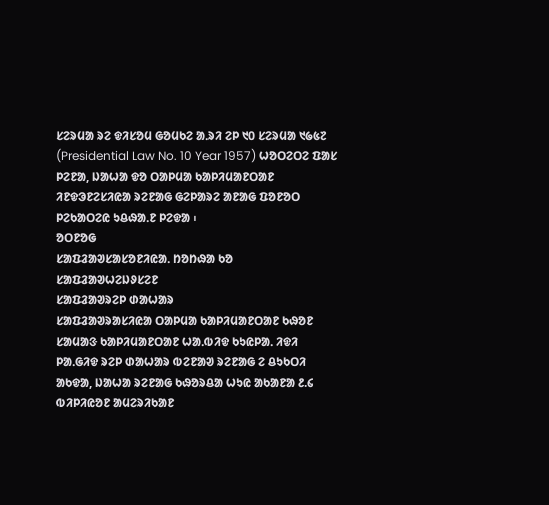ᱥᱮᱨᱢᱟ ᱨᱮ ᱫᱤᱥᱚᱢ ᱜᱚᱢᱠᱮ ᱟᱹᱨᱤ ᱮᱞ ᱑᱐ ᱥᱮᱨᱢᱟ ᱑᱙᱕᱗ (Presidential Law No. 10 Year 1957) ᱦᱚᱛᱮᱛᱮ ᱯᱟᱥ ᱞᱮᱱᱟ, ᱡᱟᱦᱟ ᱫᱚ ᱛᱟᱞᱢᱟ ᱠᱟᱞᱤᱢᱟᱱᱛᱟᱱ ᱤᱱᱫᱳᱱᱮᱥᱤᱭᱟ ᱨᱮᱱᱟᱜ ᱜᱮᱞᱟᱨᱮ ᱟᱱᱟᱜ ᱯᱚᱱᱚᱛ ᱞᱮᱠᱟᱛᱮᱭ ᱩᱪᱷᱟᱹᱱ ᱞᱮᱫᱟ ᱾
ᱚᱛᱱᱚᱜ
ᱥᱟᱯᱲᱟᱣᱥᱟᱥᱚᱱᱤᱭᱟᱹ ᱴᱚᱴᱷᱟ ᱠᱚ
ᱥᱟᱯᱲᱟᱣᱦᱮᱡᱽᱥᱮᱱ
ᱥᱟᱯᱲᱟᱣᱨᱮᱞ ᱰᱟᱦᱟᱨ
ᱥᱟᱯᱲᱟᱣᱨᱟᱥᱤᱭᱟ ᱛᱟᱞᱢᱟ ᱠᱟᱞᱤᱢᱟᱱᱛᱟᱱ ᱠᱷᱚᱱ ᱥᱟᱢᱟᱝ ᱠᱟᱞᱤᱢᱟᱱᱛᱟᱱ ᱦᱟᱹᱵᱤᱫ ᱠᱩᱭᱞᱟᱹ ᱤᱫᱤ ᱞᱟᱹᱜᱤᱫ ᱨᱮᱞ ᱰᱟᱦᱟᱨ ᱵᱮᱱᱟᱣ ᱨᱮᱱᱟᱜ ᱮ ᱪᱩᱠᱛᱤ ᱟᱠᱫᱟ, ᱡᱟᱦᱟ ᱨᱮᱱᱟᱜ ᱠᱷᱚᱨᱪᱟ ᱦᱩᱭ ᱟᱠᱟᱱᱟ ᱒.᱔ ᱵᱤᱞᱤᱭᱚᱱ ᱟᱢᱮᱨᱤᱠᱟᱱ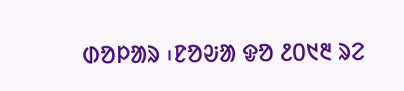ᱰᱚᱞᱟᱨ ᱾ᱱᱚᱶᱟ ᱫᱚ ᱒᱐᱑᱓ ᱨᱮ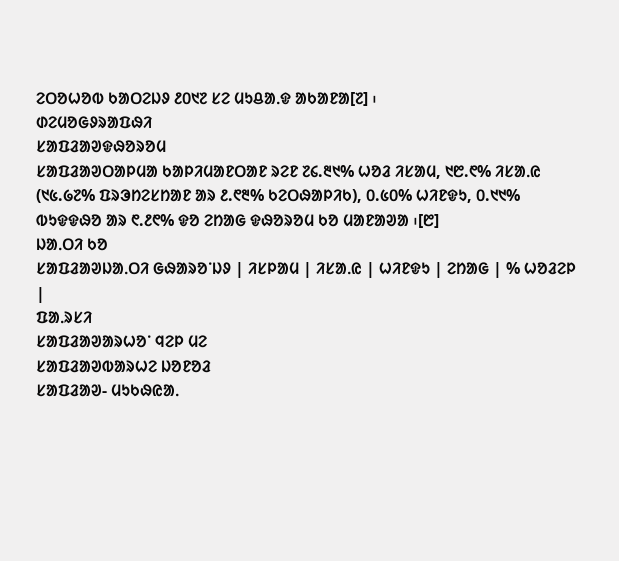ᱮᱛᱚᱦᱚᱵ ᱠᱟᱛᱮᱡᱽ ᱒᱐᱑᱗ ᱥᱮ ᱢᱩᱪᱟᱹᱫ ᱟᱠᱟᱱᱟ[᱗] ᱾
ᱰᱮᱢᱚᱜᱽᱨᱟᱯᱷᱤ
ᱥᱟᱯᱲᱟᱣᱫᱷᱚᱨᱚᱢ
ᱥᱟᱯᱲᱟᱣᱛᱟᱞᱢᱟ ᱠᱟᱞᱤᱢᱟᱱᱛᱟᱱ ᱨᱮᱱ ᱗᱔.᱓᱑% ᱦᱚᱲ ᱤᱥᱟᱢ, ᱑᱘.᱖% ᱤᱥᱟᱹᱭ (᱑᱕.᱙᱗% ᱯᱨᱳᱴᱮᱥᱴᱟᱱ ᱟᱨ ᱒.᱖᱓% ᱠᱮᱛᱷᱟᱞᱤᱠ), ᱐.᱕᱐% ᱦᱤᱱᱫᱩ, ᱐.᱑᱑% ᱵᱩᱫᱫᱷᱚ ᱟᱨ ᱖.᱒᱖% ᱫᱚ ᱮᱴᱟᱜ ᱫᱷᱚᱨᱚᱢ ᱠᱚ ᱢᱟᱱᱟᱣᱟ ᱾[᱘]
ᱡᱟᱹᱛᱤ ᱠᱚ
ᱥᱟᱯᱲᱟᱣᱡᱟᱹᱛᱤ ᱜᱷᱟᱨᱚᱸᱡᱽ | ᱤᱥᱞᱟᱢ | ᱤᱥᱟᱹᱭ | ᱦᱤᱱᱫᱩ | ᱮᱴᱟᱜ | % ᱦᱚᱲᱮᱞ |
ᱯᱟᱹᱨᱥᱤ
ᱥᱟᱯᱲᱟᱣᱟᱨᱦᱚᱸ ᱧᱮᱞ ᱢᱮ
ᱥᱟᱯᱲᱟᱣᱵᱟᱨᱦᱮ ᱡᱚᱱᱚᱲ
ᱥᱟᱯᱲᱟᱣ- ᱢᱩᱠᱷᱭᱟᱹ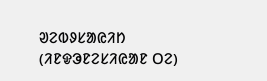ᱣᱮᱵᱽᱥᱟᱭᱤᱴ (ᱤᱱᱫᱳᱱᱮᱥᱤᱭᱟᱱ ᱛᱮ)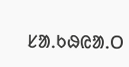ᱥᱟᱹᱠᱷᱭᱟᱹᱛ